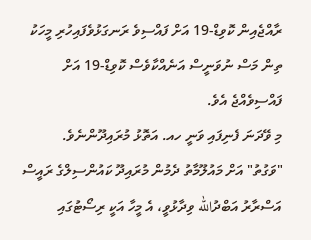ރާއްޖެއިން ކޮވިޑް-19 އަށް ފައްސިވެ ރަނގަޅުވެފައިހުރި މީހަކު ތިން މަސް ނުވަނީސް އަނެއްކާވެސް ކޮވިޑް-19 އަށް ފައްސިވެއްޖެ އެވެ.
މި ވޭދަނަ ފެނިފައި ވަނީ ހއ. އަތޮޅު މުރައިދޫންނެވެ.
"ވަގުތު" އަށް މައުލޫމާތު ދެމުން މުރައިދޫ ކައުންސިލްގެ ރައީސް އަސްރާރު އަބްދުالله ވިދާޅުވީ، އެ މީހާ އަކީ ރިސޯޓުގައި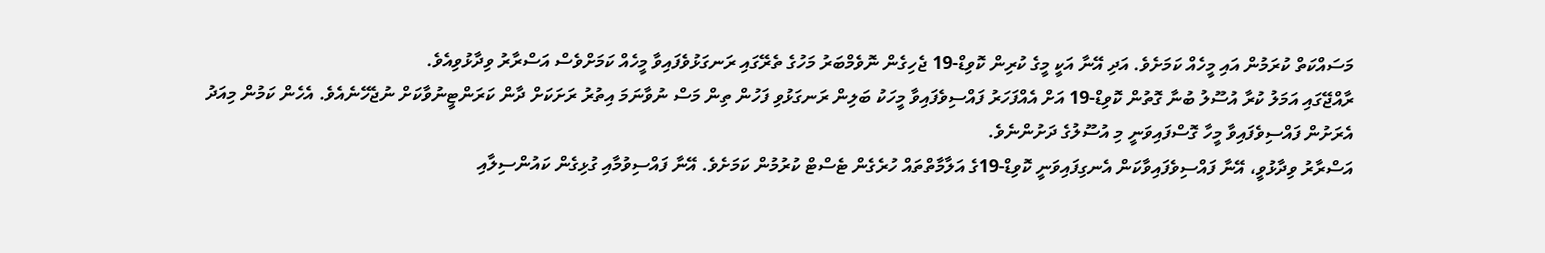މަސައްކަތް ކުރަމުން އައި މީހެއް ކަމަށެވެ. އަދި އޭނާ އަކީ މީގެ ކުރިން ކޮވިޑް-19 ޖެހިގެން ނޮވެމްބަރު މަހުގެ ތެރޭގައި ރަނގަޅުވެފައިވާ މީހެއް ކަމަށްވެސް އަސްރާރު ވިދާޅުވިއެވެ.
ރާއްޖޭގައި އަމަލު ކުރާ އުސޫލު ބުނާ ގޮތުން ކޮވިޑް-19 އަށް އެއްފަހަރު ފައްސިވެފައިވާ މީހަކު ބަލިން ރަނގަޅުވި ފަހުން ތިން މަސް ނުވާނަމަ އިތުރު ރަށަކަށް ދާން ކަރަންޓީނުވާކަށް ނުޖެހޭނެއެވެ. އެހެން ކަމުން މިއަދު އެރަށުން ފައްސިވެފައިވާ މީހާ ގޮސްފައިވަނީ މި އުސޫލުގެ ދަށުންނެވެ.
އަސްރާރު ވިދާޅުވީ، އޭނާ ފައްސިވެފައިވާކަން އެނގިފައިވަނީ ކޮވިޑް-19ގެ އަލާމާތްތައް ހުރެގެން ޓެސްޓް ކުރުމުން ކަމަށެވެ. އޭނާ ފައްސިވުމާއި ގުޅިގެން ކައުންސިލާއި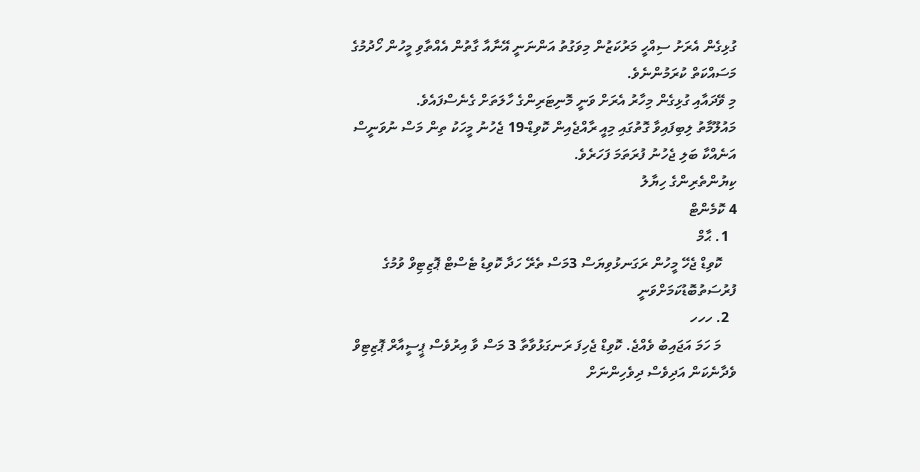ގުޅިގެން އެރަށު ސިއްހީ މަރުކަޒުން މިވަގުތު އަންނަނީ އޭނާއާ ގާތުން އެއްތާވި މީހުން ހޯދުމުގެ މަސައްކަތް ކުރަމުންނެވެ.
މި ވޭދައާއި ގުޅިގެން މިހާރު އެރަށް ވަނީ މޮނިޓަރިންގެ ހާލަތަށް ގެނެސްފައެވެ.
މައުލޫމާތު ލިބިފައިވާ ގޮތުގައި މިއީ ރާއްޖެއިން ކޮވިޑް-19 ޖެހުނު މީހަކު ތިން މަސް ނުވަނީސް އަނެއްކާ ބަލި ޖެހުނު ފުރަތަމަ ފަހަރެވެ.
ކިޔުންތެރިންގެ ހިޔާލު
4 ކޮމެންޓް
  1. ޙާމް
    ކޮވިޑް ޖެހޭ މީހުން ރަގަނޅުވިޔަސް 3މަސް ތެރޭ ހަދާ ކޮވިޑު ޓެސްޓް ޕޮޒިޓިވް ވުމުގެ ފުރުސަތުބޮޑުކަމަށްވަނީ
  2. ހހހ
    މަ ހަމަ އަޖައިބު ވެއްޖެ. ކޮވިޑް ޖެހިފަ ރަނގަޅުވާތާ 3 މަސް ވާ އިރުވެސް ޕީސީއާރް ޕޮޒިޓިވް ވެދާނެކަން އަދިވެސް ދިވެހިންނަށް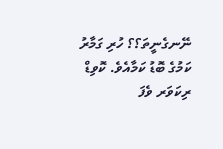ނޭނގެނީތަ؟؟ ހުރި ގަމާރު ކަމުގެ ބޮޑު ކަމާއެވެ. ކޮވިޑް ރިކަވަރ ވެފަ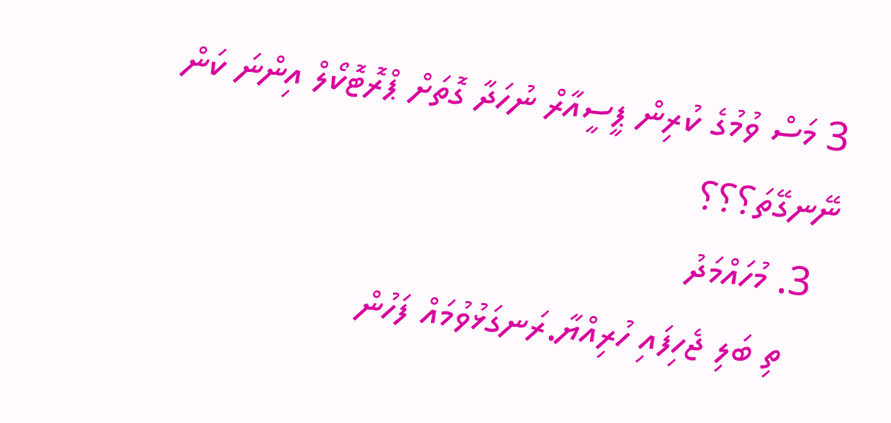3 މަސް ވުމުގެ ކުރިން ޕީސީއާރް ނުހަދާ ގޮތަށް ޕްރޮޓޮކޯލް އިންނަ ކަން ނޭނގޭތަ؟؟؟
  3. މުހައްމަދު
    ތި ބަލި ޖެހިފައި ހުރިއްޔާ.ރަނގަޅުވުމައް ފަހުން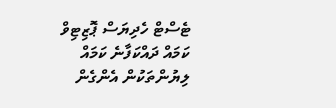ޓެސްޓް ހެދިޔަސް ޕޮޒިޓިވް ކަމައް ދައްކަފާނެ ކަމައް ލިޔުންތަކުން އެންގެން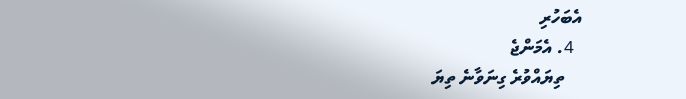އެބަހުރި
  4. އެމަންޖެ
    ތިޔައްވުރެ ގިނަވާނެ ތިޔަ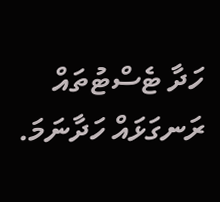ހަދާ ޓެސްޓުތައް ރަނގަޅައް ހަދާނަމަ.